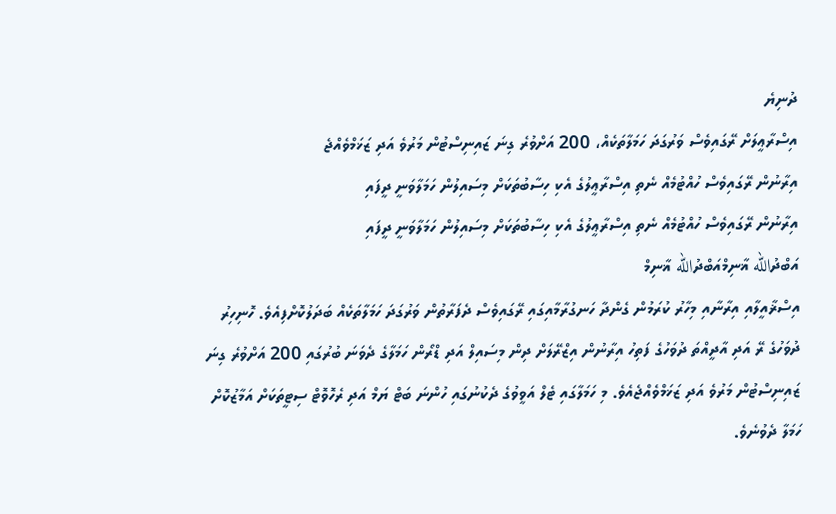ދުނިޔެ
އިސްރާޢީލަށް ރޭގައިވެސް ވަރުގަދަ ހަމަލާތަކެއް، 200 އަށްވުރެ ގިނަ ޒައިނިސްޓުން މަރުވެ އަދި ޒަޚަމްވެއްޖެ
އިރާނުން ރޭގައިވެސް ހުއްޓުމެއް ނެތި އިސްރާޢީލުގެ އެކި ހިސާބުތަކަށް މިސައިލުން ހަމަލާވަނީ ދީފައި
އިރާނުން ރޭގައިވެސް ހުއްޓުމެއް ނެތި އިސްރާޢީލުގެ އެކި ހިސާބުތަކަށް މިސައިލުން ހަމަލާވަނީ ދީފައި
އަބްދުالله ޣާނިމްއަބްދުالله ޣާނިމް
އިސްޜާއީލާއި އިރާނާއި މިހާރު ކުރަމުން ގެންދާ ހަނގުރާމާއިގައި ރޭގައިވެސް ދެފަރާތުން ވަރުގަދަ ހަމަލާތަކެއް ބަދަލުކޮށްފިއެވެ. ހޮނިހިރު ދުވަހުގެ ރޭ އަދި އާދީއްތަ ދުވަހުގެ ފަތިހު އިރާނުން އިޒްރޭލަށް ދިން މިސައިލް އަދި ޑްރޯން ހަމަލާގެ ދެވަނަ ބުރުގައި 200 އަށްވުރެ ގިނަ ޒައިނިސްޓުން މަރުވެ އަދި ޒަޚަމްވެއްޖެއެވެ. މި ހަމަލާގައި ޓެލް އަވީވުގެ ދެކުނުގައި ހުންނަ ބަޓް ޔަމް އަދި ރެހޮވޮޓް ސިޓީތަކަށް އަމާޒުކޮށް ހަމަލާ ދެވުނެވެ.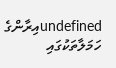undefinedއިރާންގެ ހަމަލާތަކުގައި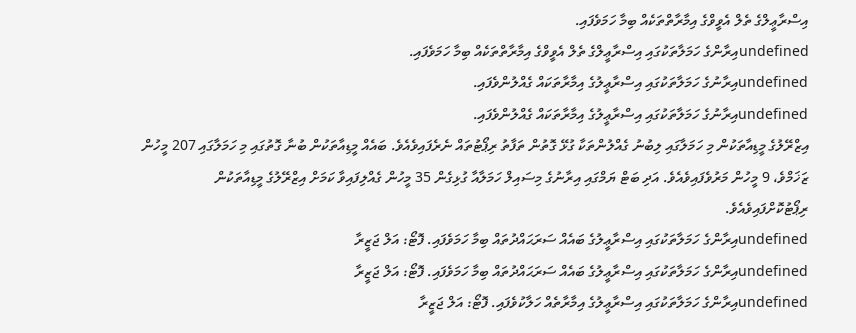އިސްރާޢީލްގެ ތެލް އެވީވްގެ އިމާރާތްތަކެއް ބިމާ ހަމަވެފައި.
undefinedއިރާންގެ ހަމަލާތަކުގައި އިސްރާޢީލްގެ ތެލް އެވީވްގެ އިމާރާތްތަކެއް ބިމާ ހަމަވެފައި.
undefinedއިރާނުގެ ހަމަލާތަކުގައި އިސްރާޢީލުގެ އިމާރާތަކައް ގެއްލުންވެފައި.
undefinedއިރާނުގެ ހަމަލާތަކުގައި އިސްރާޢީލުގެ އިމާރާތަކައް ގެއްލުންވެފައި.
އިޒްރޭލުގެ މީޑިއާތަކުން މި ހަމަލާގައި ލިބުނު ގެއްލުންތަކާ ގުޅޭ ގޮތުން ތަފާތު ރިޕޯޓުތައް ނެރެފައިވެއެވެ. ބައެއް މީޑިއާތަކުން ބުނާ ގޮތުގައި މި ހަމަލާގައި 207 މީހުން ޒަޚަމްވެ، 9 މީހުން މަރުވެފައިވެއެވެ. އަދި ބަޓް ޔަމްގައި އިރާނުގެ މިސައިލް ހަމަލާއާ ގުޅިގެން 35 މީހުން ގެއްލިފައިވާ ކަމަށް އިޒްރޭލުގެ މީޑިއާތަކުން ރިޕޯޓުކޮށްފައިވެއެވެ.
undefinedއިރާންގެ ހަމަލާތަކުގައި އިސްރާޢީލުގެ ބައެއް ސަރަޙައްދުތައް ބިމާ ހަމަވެފައި. ފޮޓޯ: އަލް ޖަޒީރާ
undefinedއިރާންގެ ހަމަލާތަކުގައި އިސްރާޢީލުގެ ބައެއް ސަރަޙައްދުތައް ބިމާ ހަމަވެފައި. ފޮޓޯ: އަލް ޖަޒީރާ
undefinedއިރާންގެ ހަމަލާތަކުގައި އިސްރާޢީލުގެ އިމާރާތެއް ހަލާކުވެފައި. ފޮޓޯ: އަލް ޖަޒީރާ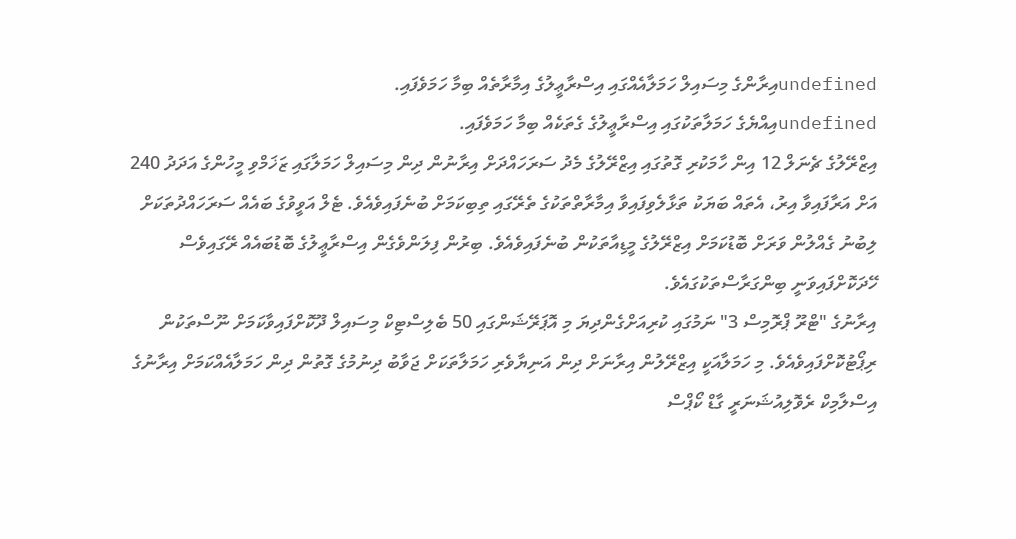undefinedއިރާންގެ މިސައިލް ހަމަލާއެއްގައި އިސްރާޢީލުގެ އިމާރާތެއް ބިމާ ހަމަވެފައި.
undefinedއިއްޔެގެ ހަމަލާތަކުގައި އިސްރާޢީލުގެ ގެތަކެއް ބިމާ ހަމަވެފައި.
އިޒްރޭލުގެ ޗެނަލް 12 އިން ހާމަކުރި ގޮތުގައި އިޒްރޭލުގެ މެދު ސަރަހައްދަށް އިރާނުން ދިން މިސައިލް ހަމަލާގައި ޒަޚަމްވި މީހުންގެ އަދަދު 240 އަށް އަރާފައިވާ އިރު، އެތައް ބަޔަކު ތަޅާލެވިފައިވާ އިމާރާތްތަކުގެ ތެރޭގައި ތިބިކަމަށް ބުނެފައިވެއެވެ. ޓެލް އަވީވުގެ ބައެއް ސަރަހައްދުތަކަށް ލިބުނު ގެއްލުން ވަރަށް ބޮޑުކަމަށް އިޒްރޭލުގެ މީޑިއާތަކުން ބުނެފައިވެއެވެ. ބިރުން ފިލަންވެގެން އިސްރާޢީލުގެ ބޮޑުބައެއް ރޭގައިވެސް ހޭދަކޮށްފައިވަނީ ބިންގަރާސްތަކުގައެވެ.
އިރާނުގެ "ޓްރޫ ޕްރޮމިސް 3" ނަމުގައި ކުރިއަށްގެންދިޔަ މި އޮޕަރޭޝަންގައި 50 ބެލިސްޓިކް މިސައިލް ދޫކޮށްފައިވާކަމަށް ނޫސްތަކުން ރިޕޯޓުކޮށްފައިވެއެވެ. މި ހަމަލާއަކީ އިޒްރޭލުން އިރާނަށް ދިން އަނިޔާވެރި ހަމަލާތަކަށް ޖަވާބު ދިނުމުގެ ގޮތުން ދިން ހަމަލާއެއްކަމަށް އިރާނުގެ އިސްލާމިކް ރެވޮލިއުޝަނަރީ ގާޑް ކޯޕްސް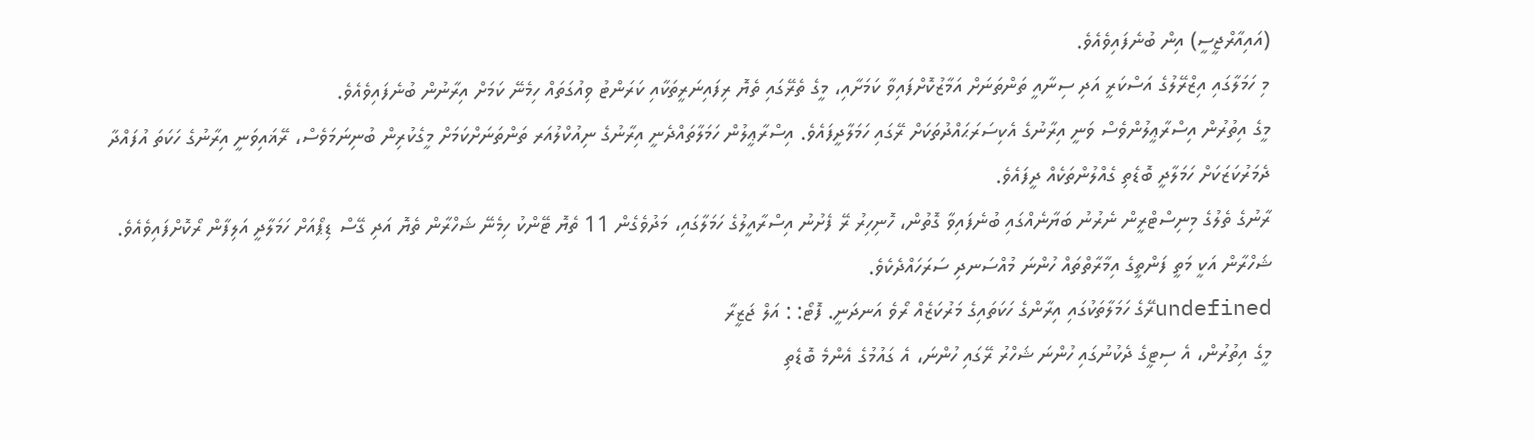(އައިއާރްޖީސީ) އިން ބުނެފައިވެއެވެ.
މި ހަމަލާގައި އިޒްރޭލުގެ އަސްކަރީ އަދި ސިނާއީ ތަންތަނަށް އަމާޒުކޮށްފައިވާ ކަމަށާއި، މީގެ ތެރޭގައި ތެޔޮ ރިފައިނަރީތަކާއި ކަރަންޓު ވިއުގަތައް ހިމެނޭ ކަމަށް އިރާނުން ބުނެފައިވެއެވެ.
މީގެ އިތުރުން އިސްރާޢީލުންވެސް ވަނީ އިރާނުގެ އެކިސަރަޙައްދުތަކަށް ރޭގައި ހަމަލާދީފައެވެ. އިސްރާޢީލުން ހަމަލާތައްދެނީ އިރާނުގެ ނިއުކްލުއަރ ތަންތަނަށްކަމަށް މީގެކުރިން ބުނިނަމަވެސް، ރޭޣައިވަނީ އިރާނުގެ ހަކަތަ އުފައްދާ ދެމަރުކަޒަކަށް ހަމަލާދީ ބޮޑެތި ގެއްލުންތަކެއް ދީފައެވެ.
ރާނުގެ ތެލުގެ މިނިސްޓްރީން ނެރުނު ބަޔާނެއްގައި ބުނެފައިވާ ގޮތުން، ހޮނިހިރު ރޭ ފެށުނު އިސްރާއީލުގެ ހަމަލާގައި، މަދުވެގެން 11 ތެޔޮ ޓޭންކު ހިމެނޭ ޝަހްރާން ތެޔޮ އަދި ގޭސް ޑިޕޯއަށް ހަމަލާދީ އަލިފާން ރޯކޮށްފައިވެއެވެ. ޝަހްރާން އަކީ މަތީ ފަންތީގެ އިމާރާތްތައް ހުންނަ މުއްސަނދި ސަރަހައްދެކެވެ.
undefinedރޭގެ ހަމަލާތަކުގައި އިރާންގެ ހަކަތައިގެ މަރުކަޒެއް ރޯވެ އަނދަނީ. ފޮޓޯ: : އަލް ޖަޒީރާ
މީގެ އިތުރުން، އެ ސިޓީގެ ދެކުނުގައި ހުންނަ ޝަހްރު ރޭގައި ހުންނަ، އެ ގައުމުގެ އެންމެ ބޮޑެތި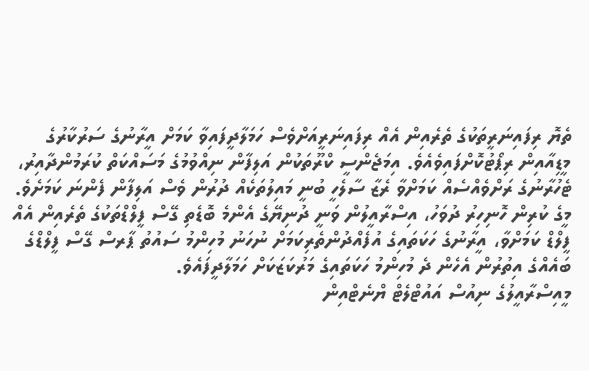ތެޔޮ ރިފައިނަރީތަކުގެ ތެރެއިން އެއް ރިފައިނަރީއަށްވެސް ހަމަލާދީފައިވާ ކަމަށް އީރާނުގެ ސަރުކާރުގެ މީޑިއާއިން ރިޕޯޓުކޮށްފައިވެއެވެ. އިމަޖެންސީ ކްރޫތަކުން އަލިފާން ނިއްވުމުގެ މަސައްކަތް ކުރަމުންދާއިރު، ޓެހުރާނުގެ ރަށްވެއްސެއް ކަމަށްވާ ރެޒާ ސާލެހީ ބުނީ މައިލުތަކެއް ދުރުން ވެސް އަލިފާން ފެންނަ ކަމަށެވެ.
މީގެ ކުރިން ހޮނިހިރު ދުވަހު، އިސްރާއީލުން ވަނީ ދުނިޔޭގެ އެންމެ ބޮޑެތި ގޭސް ފީލްޑްތަކުގެ ތެރެއިން އެއް ފީލްޑް ކަމަށްވާ، އީރާނުގެ ހަކަތައިގެ އުފެއްދުންތެރިކަމަށް ނުހަނު މުހިންމު ސައުތު ޕާރސް ގޭސް ފީލްޑްގެ ބައެއްގެ އިތުރުން އެހެން ދެ މުހިންމު ހަކަތައިގެ މަރުކަޒަކަށް ހަމަލާދީފައެވެ.
މީއިސްރާއީލުގެ ނިއުސް އައުޓްލެޓް ޔްނެޓްއިން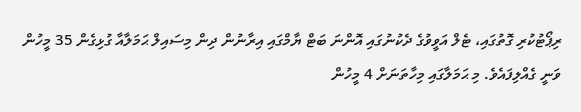ރިޕޯޓުކުރި ގޮތުގައި، ޓެލް އަވީވުގެ ދެކުނުގައި އޮންނަ ބަޓް ޔާމްގައި އިރާނުން ދިން މިސައިލް ޙަމަލާއާ ގުޅިގެން 35 މީހުން ވަނީ ގެއްލިފައެވެ. މި ޙަމަލާގައި މިހާތަނަށް 4 މީހުން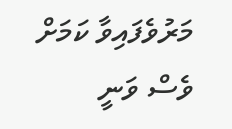މަރުވެފައިވާ ކަމަށް ވެސް ވަނީ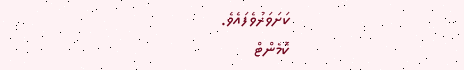ކަށަވަރުވެފައެވެ.
ކޮމެންޓް